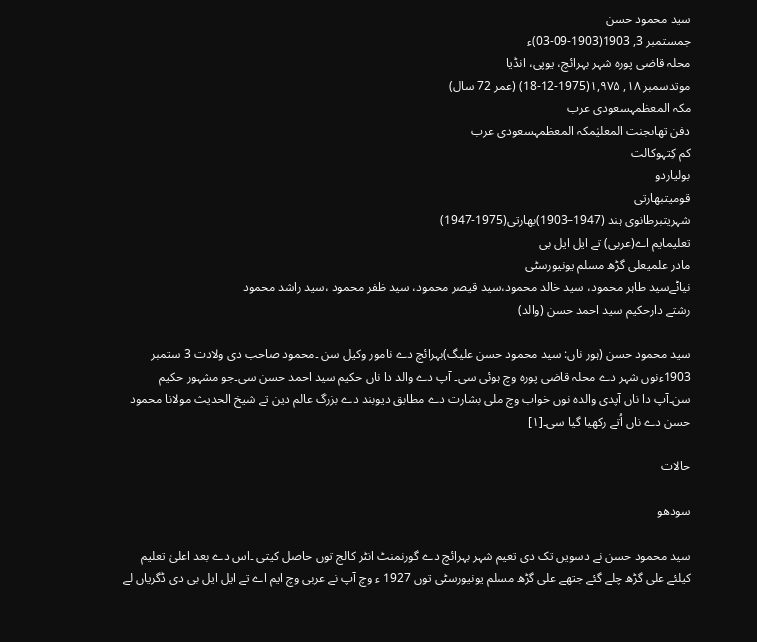سید محمود حسن
جمستمبر 3, 1903(1903-09-03)ء
محلہ قاضی پورہ شہر بہرائچ، یوپی، انڈیا
موتدسمبر ۱۸, ۱,۹۷۵(1975-12-18) (عمر 72 سال)
مکہ المعظمہسعودی عرب
دفن تھاںجنت المعلیٰمکہ المعظمہسعودی عرب
کم کِتہوکالت
بولیاردو
قومیتبھارتی
شہریتبرطانوی ہند (1947–1903)بھارتی(1975-1947)
تعلیمایم اے(عربی) تے ایل ایل بی
مادر علمیعلی گڑھ مسلم یونیورسٹی
نیاݨےسید طاہر محمود، سید خالد محمود،سید قیصر محمود، سید ظفر محمود ،سید راشد محمود
رشتے دارحکیم سید احمد حسن (والد)

سید محمود حسن (ہور ناں: سید محمود حسن علیگ)بہرائچ دے نامور وکیل سن ۔محمود صاحب دی ولادت 3 ستمبر 1903ءنوں شہر دے محلہ قاضی پورہ وچ ہوئی سی۔ آپ دے والد دا ناں حکیم سید احمد حسن سی۔جو مشہور حکیم سن۔آپ دا ناں آپدی والدہ نوں خواب وچ ملی بشارت دے مطابق دیوبند دے بزرگ عالم دین تے شیخ الحدیث مولانا محمود حسن دے ناں اُتے رکھیا گیا سی۔[۱]

حالات

سودھو

سید محمود حسن نے دسویں تک دی تعیم شہر بہرائچ دے گورنمنٹ انٹر کالج توں حاصل کیتی ۔اس دے بعد اعلیٰ تعلیم کیلئے علی گڑھ چلے گئے جتھے علی گڑھ مسلم یونیورسٹی توں 1927 ء وچ آپ نے عربی وچ ایم اے تے ایل ایل بی دی ڈگریاں لے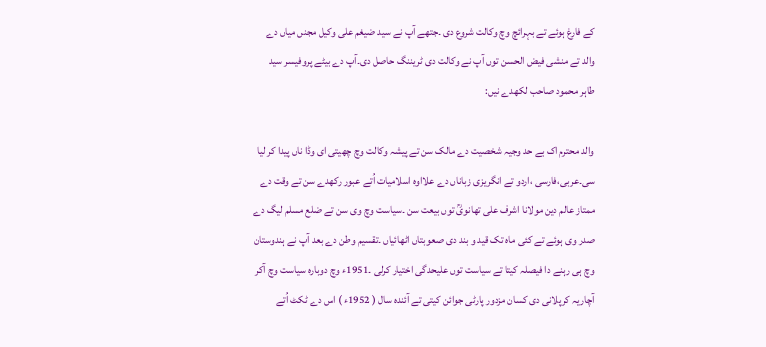کے فارغ ہوئے تے بہرائچ وچ وکالت شروع دی ۔جتھے آپ نے سید ضیغم علی وکیل مجنں میاں دے والد تے منشی فیض الحسن توں آپ نے وکالت دی ٹریننگ حاصل دی۔آپ دے بیٹے پروفیسر سید طاہر محمود صاحب لکھدے نیں:

والد محترم اک بے حد وجیہ شخصیت دے مالک سن تے پیشہ وکالت وچ چھیتی ای وڈا ناں پیدا کر لیا سی۔عربی،فارسی ،اردو تے انگریزی زباناں دے علااوہ اسلامیات اُتے عبور رکھدے سن تے وقت دے ممتاز عالم دین مولانا اشرف علی تھانویؒ توں بیعت سن ۔سیاست وچ وی سن تے ضلع مسلم لیگ دے صدر وی ہوئے تے کئی ماہ تک قید و بند دی صعوبتاں اٹھائیاں ۔تقسیم وطن دے بعد آپ نے ہندوستان وچ ہی رہنے دا فیصلہ کیتا تے سیاست توں علیحدگی اختیار کرلی ۔1951ء وچ دوبارہ سیاست وچ آکر آچاریہ کرپلانی دی کسان مزدور پارٹی جوائن کیتی تے آئندہ سال ( 1952ء ) اس دے ٹکٹ اُتے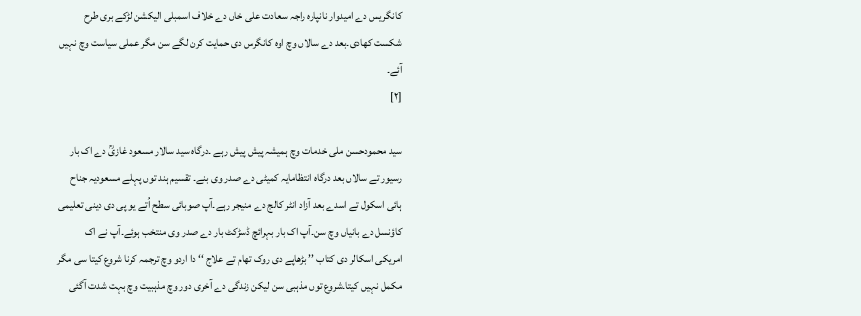کانگریس دے امیدوار نانپارہ راجہ سعادت علی خاں دے خلاف اسمبلی الیکشن لڑکے بری طرح شکست کھادی۔بعد دے سالاں وچ اوہ کانگرس دی حمایت کرن لگے سن مگر عملی سیاست وچ نہیں آئے۔
[۲]

سید محمودحسن ملی خدمات وچ ہمیشہ پیش پیش رہے ۔درگاہ سید سالار مسعود غازیؒ دے اک بار رسیور تے سالاں بعد درگاہ انتظامایہ کمیٹی دے صدر وی بنے۔ تقسیم ہند توں پہلے مسعودیہ جناح ہائی اسکول تے اسدے بعد آزاد انٹر کالج دے منیجر رہے۔آپ صوبائی سطح اُتے یو پی دی دینی تعلیمی کاؤنسل دے بانیاں وچ سن۔آپ اک بار بہرائچ ڈسڑکٹ بار دے صدر وی منتخب ہوئے۔آپ نے اک امریکی اسکالر دی کتاب ’’ بڑھاپے دی روک تھام تے علاج ‘‘ دا اردو وچ ترجمہ کرنا شروع کیتا سی مگر مکمل نہیں کیتا۔شروع توں مذہبی سن لیکن زندگی دے آخری دور وچ مذہبیت وچ بہت شدت آگئی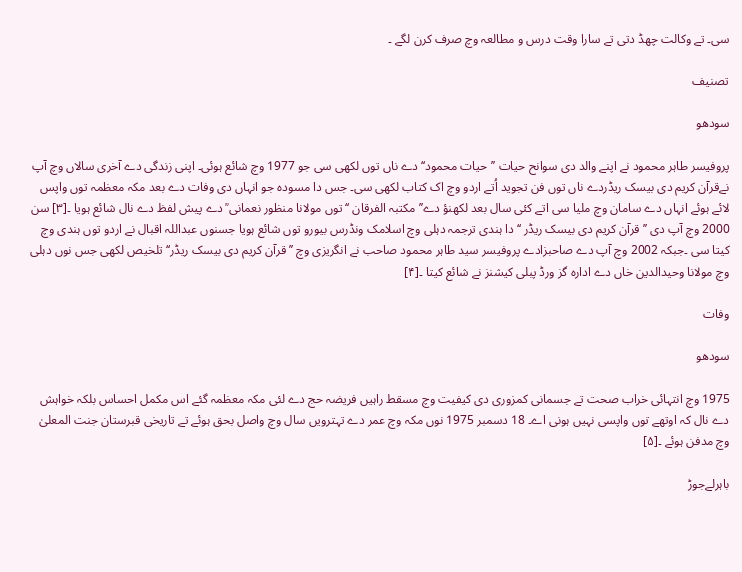سی۔ تے وکالت چھڈ دتی تے سارا وقت درس و مطالعہ وچ صرف کرن لگے ۔

تصنیف

سودھو

پروفیسر طاہر محمود نے اپنے والد دی سوانح حیات ’’حیات محمود‘‘ دے ناں توں لکھی سی جو 1977 وچ شائع ہوئی۔ اپنی زندگی دے آخری سالاں وچ آپ نےقرآن کریم دی بیسک ریڈردے ناں توں فن تجوید اُتے اردو وچ اک کتاب لکھی سی۔ جس دا مسودہ جو انہاں دی وفات دے بعد مکہ معظمہ توں واپس لائے ہوئے انہاں دے سامان وچ ملیا سی اتے کئی سال بعد لکھنؤ دے’’ مکتبہ الفرقان ‘‘توں مولانا منظور نعمانی ؒ دے پیش لفظ دے نال شائع ہویا ۔[۳] سن 2000 وچ آپ دی ’’قرآن کریم دی بیسک ریڈر ‘‘ دا ہندی ترجمہ دہلی وچ اسلامک ونڈرس بیورو توں شائع ہویا جسنوں عبداللہ اقبال نے اردو توں ہندی وچ کیتا سی ۔جبکہ 2002 وچ آپ دے صاحبزادے پروفیسر سید طاہر محمود صاحب نے انگریزی وچ ’’قرآن کریم دی بیسک ریڈر‘‘ تلخیص لکھی جس نوں دہلی وچ مولانا وحیدالدین خاں دے ادارہ گز ورڈ پبلی کیشنز نے شائع کیتا ۔[۴]

وفات

سودھو

1975 وچ انتہائی خراب صحت تے جسمانی کمزوری دی کیفیت وچ مسقط راہیں فریضہ حج دے لئی مکہ معظمہ گئے اس مکمل احساس بلکہ خواہش دے نال کہ اوتھے توں واپسی نہیں ہونی اے۔ 18 دسمبر 1975 نوں مکہ وچ عمر دے تہترویں سال وچ واصل بحق ہوئے تے تاریخی قبرستان جنت المعلیٰ وچ مدفن ہوئے ۔[۵]

باہرلےجوڑ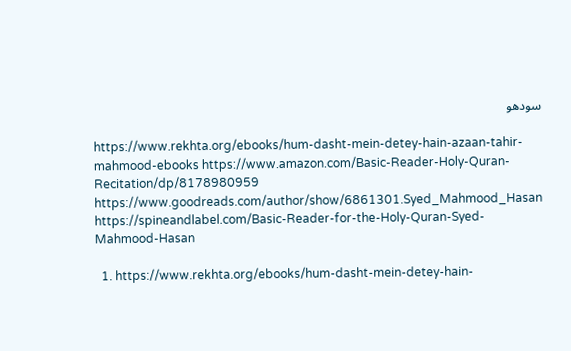سودھو

https://www.rekhta.org/ebooks/hum-dasht-mein-detey-hain-azaan-tahir-mahmood-ebooks https://www.amazon.com/Basic-Reader-Holy-Quran-Recitation/dp/8178980959 https://www.goodreads.com/author/show/6861301.Syed_Mahmood_Hasan https://spineandlabel.com/Basic-Reader-for-the-Holy-Quran-Syed-Mahmood-Hasan

  1. https://www.rekhta.org/ebooks/hum-dasht-mein-detey-hain-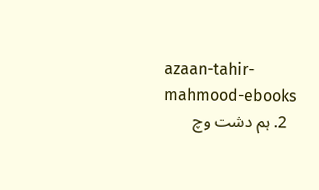azaan-tahir-mahmood-ebooks
  2. ہم دشت وچ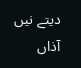دیتے نیں آذاں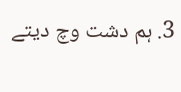3. ہم دشت وچ دیتے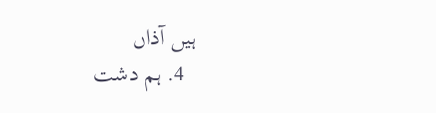ہیں آذاں
  4. ہم دشت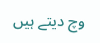وچ دیتے ہیں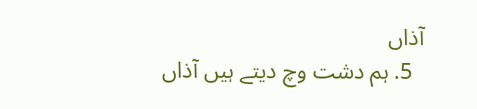آذاں
  5. ہم دشت وچ دیتے ہیں آذاں